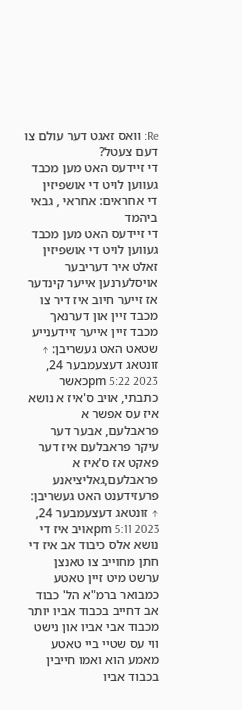Re: וואס זאגט דער עולם צו דעם צעטל?
די זיידעס האט מען מכבד געווען לויט די אושפיזין
די אחראים: אחראי , גבאי ביהמד
די זיידעס האט מען מכבד געווען לויט די אושפיזין
זאלט איר דעריבער אויסלערנען אייער קינדער אז זייער חיוב איז דיר צו מכבד זיין און דערנאך מכבד זיין אייער זיידענייע שטאט האט געשריבן: ↑ זונטאג דעצעמבער 24, 2023 5:22 pmכאשר כתבתי, אויב ס'איז א נושא איז עס אפשר א פראבלעם, אבער דער עיקר פראבלעם איז דער פאקט אז ס'איז א פראבלעם,גאליציאנע פרעזידענט האט געשריבן: ↑ זונטאג דעצעמבער 24, 2023 5:11 pmאויב איז די נושא אלס כיבוד אב איז די חתן מחוייב צו טאנצן ערשט מיט זיין טאטע כמבואר ברמ"א הל' כבוד אב דחייב בכבוד אביו יותר מכבוד אבי אביו און נישט ווי עס שטיי ביי טאטע מאמע הוא ואמו חייבין בכבוד אביו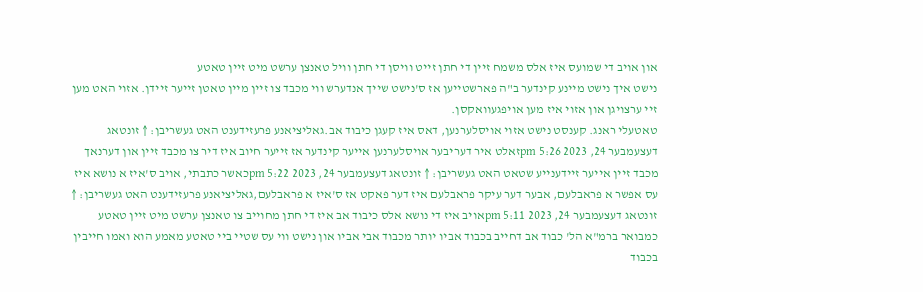און אויב די שמועס איז אלס משמח זיין די חתן זייט וויסן די חתן וויל טאנצן ערשט מיט זיין טאטע
נישט איך נישט מיינע קינדער ב"ה פארשטייען אז ס'נישט שייך אנדערש ווי מכבד צו זיין מיין טאטן זייער זיידן. אזוי האט מען זיי ערצויגן און אזוי איז מען אויפגעוואקסן.
טאטעלי ראנג. קענסט נישט אזוי אויסלערנען, דאס איז קעגן כיבוד אב.גאליציאנע פרעזידענט האט געשריבן: ↑ זונטאג דעצעמבער 24, 2023 5:26 pmזאלט איר דעריבער אויסלערנען אייער קינדער אז זייער חיוב איז דיר צו מכבד זיין און דערנאך מכבד זיין אייער זיידענייע שטאט האט געשריבן: ↑ זונטאג דעצעמבער 24, 2023 5:22 pmכאשר כתבתי, אויב ס'איז א נושא איז עס אפשר א פראבלעם, אבער דער עיקר פראבלעם איז דער פאקט אז ס'איז א פראבלעם,גאליציאנע פרעזידענט האט געשריבן: ↑ זונטאג דעצעמבער 24, 2023 5:11 pmאויב איז די נושא אלס כיבוד אב איז די חתן מחוייב צו טאנצן ערשט מיט זיין טאטע כמבואר ברמ"א הל' כבוד אב דחייב בכבוד אביו יותר מכבוד אבי אביו און נישט ווי עס שטיי ביי טאטע מאמע הוא ואמו חייבין בכבוד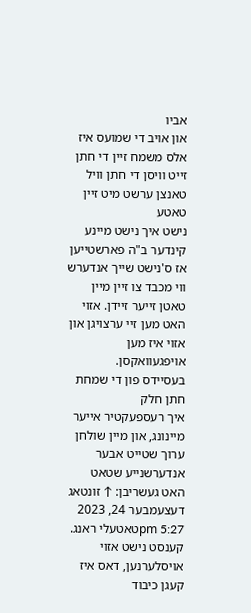אביו
און אויב די שמועס איז אלס משמח זיין די חתן זייט וויסן די חתן וויל טאנצן ערשט מיט זיין טאטע
נישט איך נישט מיינע קינדער ב"ה פארשטייען אז ס'נישט שייך אנדערש ווי מכבד צו זיין מיין טאטן זייער זיידן. אזוי האט מען זיי ערצויגן און אזוי איז מען אויפגעוואקסן.
בעסיידס פון די שמחת חתן חלק
איך רעספעקטיר אייער מיינונג, און מיין שולחן ערוך שטייט אבער אנדערשנייע שטאט האט געשריבן: ↑ זונטאג דעצעמבער 24, 2023 5:27 pmטאטעלי ראנג. קענסט נישט אזוי אויסלערנען, דאס איז קעגן כיבוד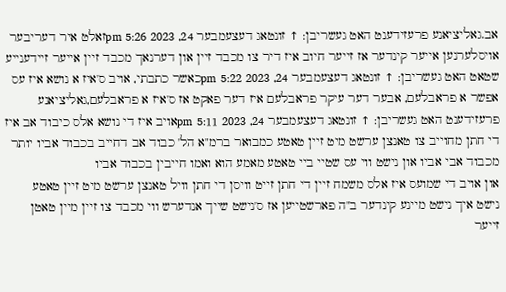אב.גאליציאנע פרעזידענט האט געשריבן: ↑ זונטאג דעצעמבער 24, 2023 5:26 pmזאלט איר דעריבער אויסלערנען אייער קינדער אז זייער חיוב איז דיר צו מכבד זיין און דערנאך מכבד זיין אייער זיידענייע שטאט האט געשריבן: ↑ זונטאג דעצעמבער 24, 2023 5:22 pmכאשר כתבתי, אויב ס'איז א נושא איז עס אפשר א פראבלעם, אבער דער עיקר פראבלעם איז דער פאקט אז ס'איז א פראבלעם,גאליציאנע פרעזידענט האט געשריבן: ↑ זונטאג דעצעמבער 24, 2023 5:11 pmאויב איז די נושא אלס כיבוד אב איז די חתן מחוייב צו טאנצן ערשט מיט זיין טאטע כמבואר ברמ"א הל' כבוד אב דחייב בכבוד אביו יותר מכבוד אבי אביו און נישט ווי עס שטיי ביי טאטע מאמע הוא ואמו חייבין בכבוד אביו
און אויב די שמועס איז אלס משמח זיין די חתן זייט וויסן די חתן וויל טאנצן ערשט מיט זיין טאטע
נישט איך נישט מיינע קינדער ב"ה פארשטייען אז ס'נישט שייך אנדערש ווי מכבד צו זיין מיין טאטן זייער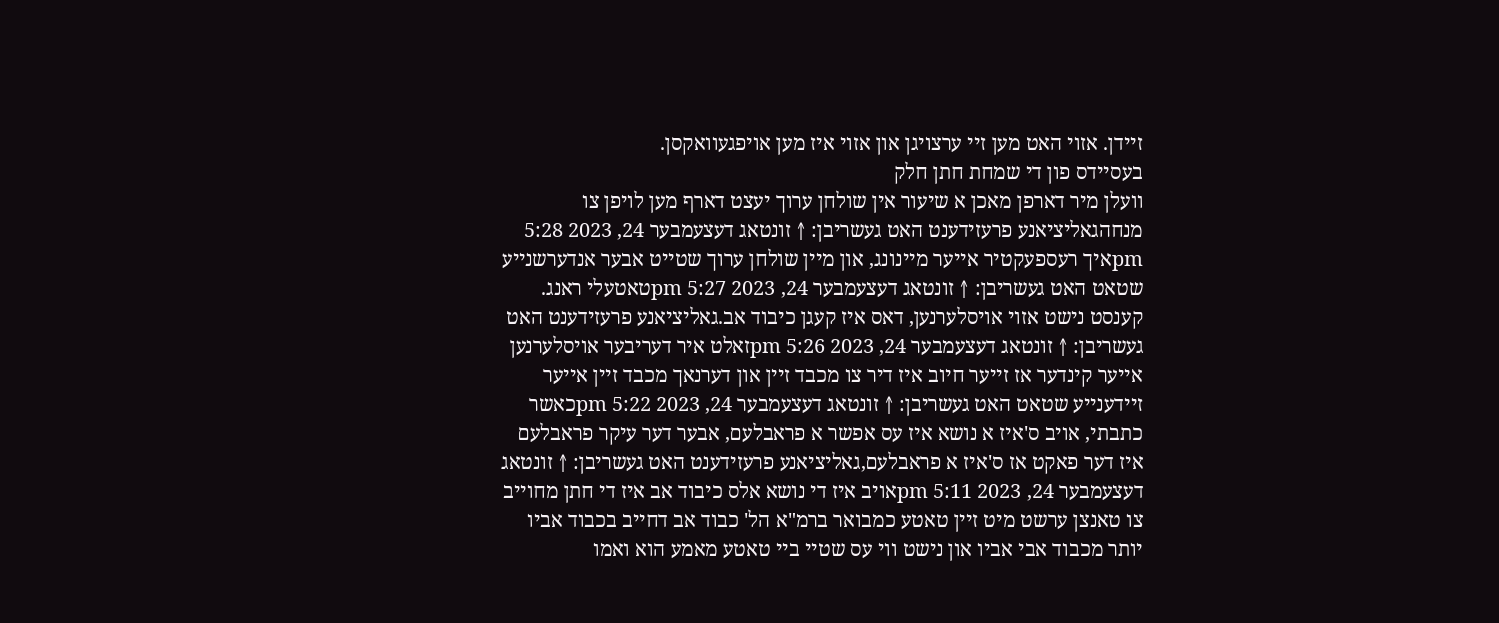זיידן. אזוי האט מען זיי ערצויגן און אזוי איז מען אויפגעוואקסן.
בעסיידס פון די שמחת חתן חלק
וועלן מיר דארפן מאכן א שיעור אין שולחן ערוך יעצט דארף מען לויפן צו מנחהגאליציאנע פרעזידענט האט געשריבן: ↑ זונטאג דעצעמבער 24, 2023 5:28 pmאיך רעספעקטיר אייער מיינונג, און מיין שולחן ערוך שטייט אבער אנדערשנייע שטאט האט געשריבן: ↑ זונטאג דעצעמבער 24, 2023 5:27 pmטאטעלי ראנג. קענסט נישט אזוי אויסלערנען, דאס איז קעגן כיבוד אב.גאליציאנע פרעזידענט האט געשריבן: ↑ זונטאג דעצעמבער 24, 2023 5:26 pmזאלט איר דעריבער אויסלערנען אייער קינדער אז זייער חיוב איז דיר צו מכבד זיין און דערנאך מכבד זיין אייער זיידענייע שטאט האט געשריבן: ↑ זונטאג דעצעמבער 24, 2023 5:22 pmכאשר כתבתי, אויב ס'איז א נושא איז עס אפשר א פראבלעם, אבער דער עיקר פראבלעם איז דער פאקט אז ס'איז א פראבלעם,גאליציאנע פרעזידענט האט געשריבן: ↑ זונטאג דעצעמבער 24, 2023 5:11 pmאויב איז די נושא אלס כיבוד אב איז די חתן מחוייב צו טאנצן ערשט מיט זיין טאטע כמבואר ברמ"א הל' כבוד אב דחייב בכבוד אביו יותר מכבוד אבי אביו און נישט ווי עס שטיי ביי טאטע מאמע הוא ואמו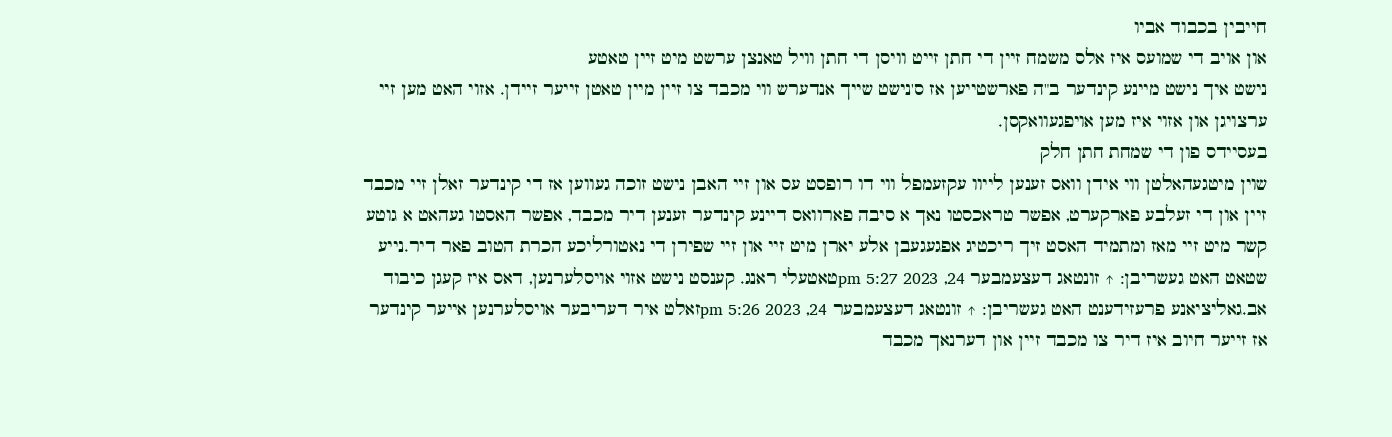חייבין בכבוד אביו
און אויב די שמועס איז אלס משמח זיין די חתן זייט וויסן די חתן וויל טאנצן ערשט מיט זיין טאטע
נישט איך נישט מיינע קינדער ב"ה פארשטייען אז ס'נישט שייך אנדערש ווי מכבד צו זיין מיין טאטן זייער זיידן. אזוי האט מען זיי ערצויגן און אזוי איז מען אויפגעוואקסן.
בעסיידס פון די שמחת חתן חלק
שוין מיטגעהאלטן ווי אידן וואס זענען לייוו עקזעמפל ווי דו רופסט עס און זיי האבן נישט זוכה געווען אז די קינדער זאלן זיי מכבד זיין און די זעלבע פארקערט, אפשר טראכסטו נאך א סיבה פארוואס דיינע קינדער זענען דיר מכבד, אפשר האסטו געהאט א גוטע קשר מיט זיי מאז ומתמיד האסט זיך ריכטיג אפגעגעבן אלע יארן מיט זיי און זיי שפירן די נאטורליכע הכרת הטוב פאר דיר.נייע שטאט האט געשריבן: ↑ זונטאג דעצעמבער 24, 2023 5:27 pmטאטעלי ראנג. קענסט נישט אזוי אויסלערנען, דאס איז קעגן כיבוד אב.גאליציאנע פרעזידענט האט געשריבן: ↑ זונטאג דעצעמבער 24, 2023 5:26 pmזאלט איר דעריבער אויסלערנען אייער קינדער אז זייער חיוב איז דיר צו מכבד זיין און דערנאך מכבד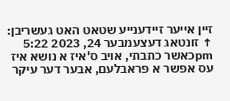זיין אייער זיידענייע שטאט האט געשריבן: ↑ זונטאג דעצעמבער 24, 2023 5:22 pmכאשר כתבתי, אויב ס'איז א נושא איז עס אפשר א פראבלעם, אבער דער עיקר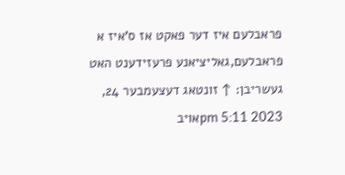פראבלעם איז דער פאקט אז ס'איז א פראבלעם,גאליציאנע פרעזידענט האט געשריבן: ↑ זונטאג דעצעמבער 24, 2023 5:11 pmאויב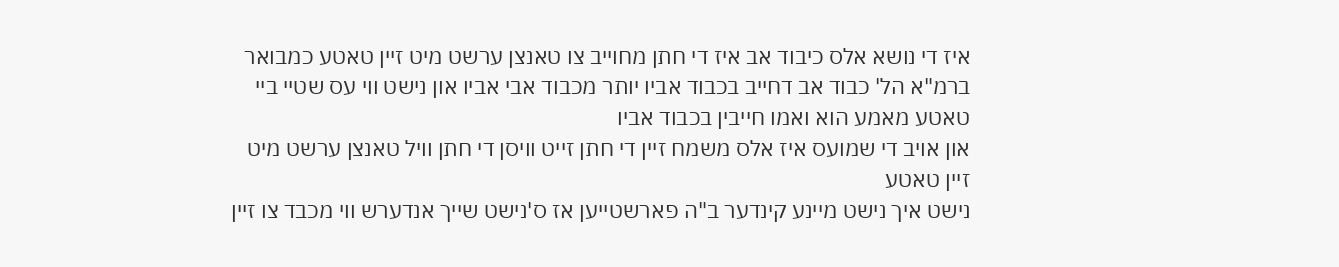איז די נושא אלס כיבוד אב איז די חתן מחוייב צו טאנצן ערשט מיט זיין טאטע כמבואר ברמ"א הל' כבוד אב דחייב בכבוד אביו יותר מכבוד אבי אביו און נישט ווי עס שטיי ביי טאטע מאמע הוא ואמו חייבין בכבוד אביו
און אויב די שמועס איז אלס משמח זיין די חתן זייט וויסן די חתן וויל טאנצן ערשט מיט זיין טאטע
נישט איך נישט מיינע קינדער ב"ה פארשטייען אז ס'נישט שייך אנדערש ווי מכבד צו זיין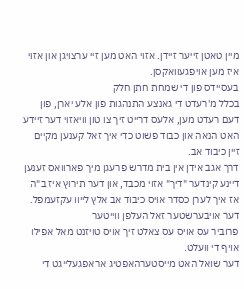מיין טאטן זייער זיידן. אזוי האט מען זיי ערצויגן און אזוי איז מען אויפגעוואקסן.
בעסיידס פון די שמחת חתן חלק
בכלל מ'רעדט די גאנצע התנהגות פון אלע יארן, פון דעם רעדט מען, אלעס דרייט זיך צו טון וויאזוי דער זיידע האט הנאה און כבוד פשוט כדי איך זאל קענען מקיים זיין כיבוד אב.
דרך אגב אידן אין בית מדרש פרעגן מיך פארוואס זענען דיינע קינדער "דיך" אזוי מכבד, און דער תירוץ איז ב"ה אז איך לערן כסדר אויס כיבוד אב אלץ לייוו עקזעמפל. דער אויבערשטער זאל העלפן ווייטער
פרוביר עס אויס עס צאלט זיך אויס טויזנט מאל אפילו אויף די וועלט.
דער שואל האט מייסטערהאפטיג אראפגעלייגט די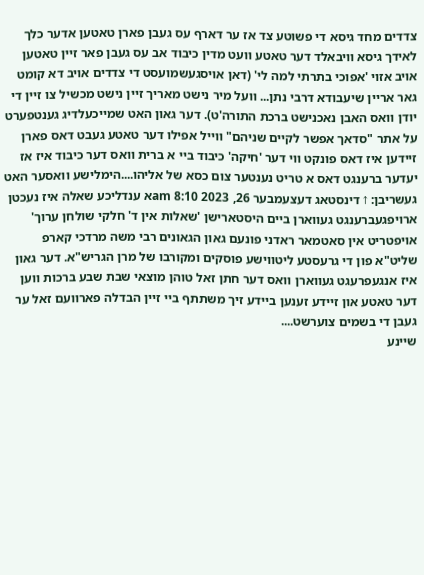צדדים מחד גיסא די פשוטע צד אז ער דארף עס געבן פארן טאטען אדער כלך לאידך גיסא וויבאלד דער טאטע וועט מדין כיבוד אב עס געבן פאר זיין טאטען אויב אזוי 'אפוכי בתרתי למה לי' (דאן אויסגעשמועסט די צדדים אויב דא קומט גאר אריין שיעבודא דרבי נתן... וועל מיר נישט מאריך זיין נישט מכשיל צו זיין די יודן וואס האבן נאכנישט ברכת התורה'ט). דער גאון האט שמייכעלדיג גענטפערט על אתר "סדאך אפשר לקיים שניהם" ווייל אפילו דער טאטע געבט דאס פארן זיידען איז דאס פונקט ווי דער 'חיקה' כיבוד ביי א ברית וואס דער כיבוד איז אז יעדער ברענגט דאס א טריט נענטער צום כסא של אליהו....הימלישע וואסער האט געשריבן: ↑ דינסטאג דעצעמבער 26, 2023 8:10 amא ענדליכע שאלה איז נעכטן ארויפגעברענגט געווארן ביים היסטארישן 'שאלות אין ד' חלקי שולחן ערוך' אויפטריט אין סאטמאר ראדני פונעם גאון הגאונים רבי משה מרדכי קארפ שליט"א פון די גרעסטע ליטווישע פוסקים ומקורבו של מרן הגריש"א. דער גאון איז אנגעפרעגט געווארן וואס דער חתן זאל טוהן מוצאי שבת שבע ברכות ווען דער טאטע און זיידע זענען ביידע זיך משתתף ביי זיין הבדלה פארוועם זאל ער געבן די בשמים צוערשט....
שיינע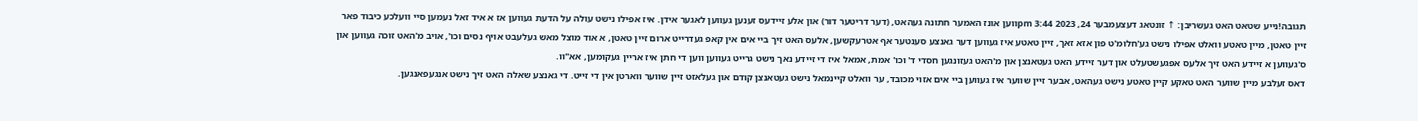תגובה!נייע שטאט האט געשריבן: ↑ זונטאג דעצעמבער 24, 2023 3:44 pmווען אונז האמער חתונה געהאט, (דער דריטער דור) און אלע זיידעס זענען געווען לאגער אידן. איז אפילו נישט עולה על הדעת געווען אז א איד זאל נעמען סיי וועלכע כיבוד פאר זיין טאטן, מיין טאטע וואלט אפילו נישט גע'חלומ'ט פון אזא זאך, זיין טאטע איז געווען דער גאנצע סענטער אף אטרעקשען, אלעס האט זיך ביי אים אין קאפ געדרייט ארום זיין טאטן, א אוד מוצל מאש געלעבט אויף נסים וכו', אויב מ'האט זוכה געווען און ס'געווען א זיידע האט זיך אלעס אפגעשטעלט און דער זיידע האט געטאנצן און מ'האט געזונגען חסדי ד' וכו' אמת, אמאל איז די זיידע נאך נישט גרייט געווען ווען די חתן איז אריין געקומען, אא"וו.
דאס זעלבע מיין שווער האט טאקע קיין טאטע נישט געהאט, אבער זיין שווער איז געווען ביי אים אזוי מכובד, ער וואלט קיינמאל נישט געטאנצן קודם און געלאזט זיין שווער ווארטן אין די זייט. די גאנצע שאלה האט זיך נישט אנגעפאנגען.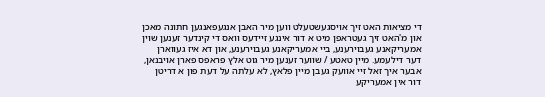די מציאות האט זיך אויסגעשטעלט ווען מיר האבן אנגעפאנגען חתונה מאכן און מ'האט זיך געטראפן מיט א דור אינגע זיידעס וואס די קינדער זענען שוין אמעריקאנע געבוירענע, ביי אמעריקאנע געבוירענע, און דא איז געווארן דער דילעמע. מיין טאטע / שווער זענען מיר גוט אלץ פראפס פארן אויבנאן, אבער איך זאל זיי אוועק געבן מיין פלאץ, לא עלתה על דעת פון א דריטן דור אין אמעריקע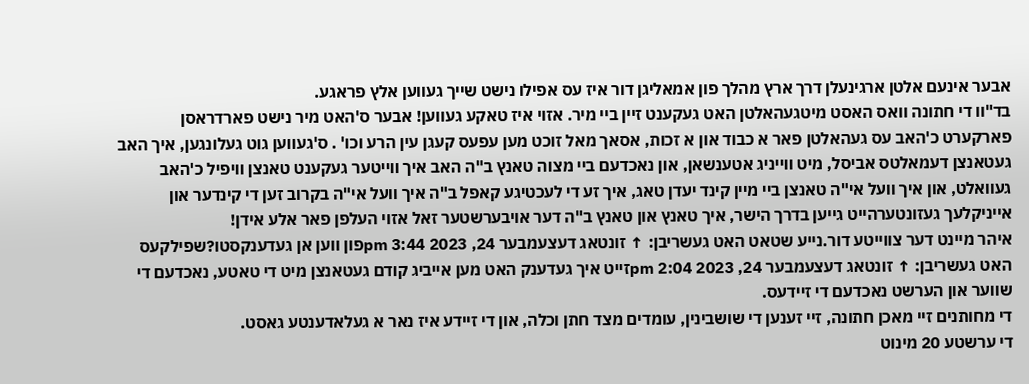אבער אינעם אלטן ארגינעלן דרך ארץ מהלך פון אמאליגן דור איז עס אפילו נישט שייך געווען אלץ פראגע.
בד"וו די חתונה וואס האסט מיטגעהאלטן האט געקענט זיין ביי מיר. אזוי איז טאקע געווען! אבער ס'האט מיר נישט פארדראסן פארקערט כ'האב עס געהאלטן פאר א כבוד און א זכות, אסאך מאל זוכט מען עפעס קעגן עין הרע וכו' . ס'געווען גוט געלונגען, איך האב געטאנצן דעמאלטס אביסל, מיט ווייניג אטענשאן, און נאכדעם ביי מצוה טאנץ ב"ה האב איך ווייטער געקענט טאנצן וויפיל כ'האב געוואלט, און איך וועל אי"ה טאנצן ביי מיין קינד יעדן טאג, איך זע די לעכטיגע קאפל ב"ה איך וועל אי"ה בקרוב זען די קינדער און אייניקלעך געזונטערהייט גייען בדרך הישר, איך טאנץ און טאנץ ב"ה דער אויבערשטער זאל אזוי העלפן פאר אלע אידן!
איהר מיינט דער צווייטע דור.נייע שטאט האט געשריבן: ↑ זונטאג דעצעמבער 24, 2023 3:44 pmפון ווען אן געדענקסטו?שפילקעס האט געשריבן: ↑ זונטאג דעצעמבער 24, 2023 2:04 pmזייט איך געדענק האט מען אייביג קודם געטאנצן מיט די טאטע, נאכדעם די שווער און הערשט נאכדעם די זיידעס.
די מחותנים זיי מאכן חתונה, זיי זענען די שושבינין, עומדים מצד חתן וכלה, און די זיידע איז נאר א געלאדענטע גאסט.
די ערשטע 20 מינוט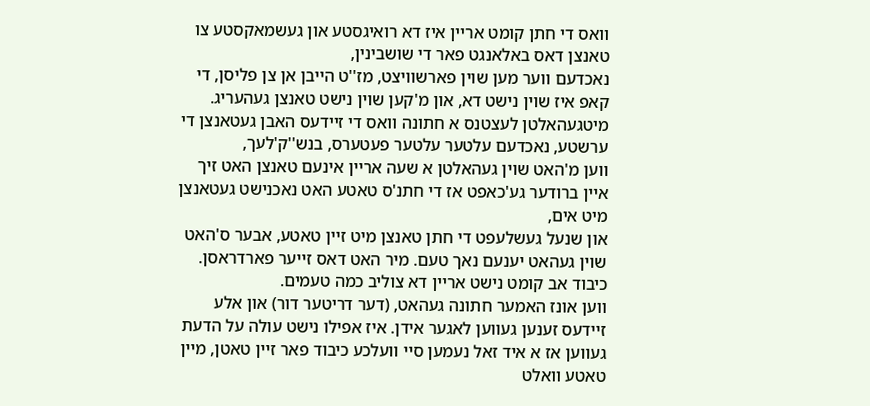וואס די חתן קומט אריין איז דא רואיגסטע און געשמאקסטע צו טאנצן דאס באלאנגט פאר די שושבינין,
נאכדעם ווער מען שוין פארשוויצט, מז''ט הייבן אן צן פליסן, די קאפ איז שוין נישט דא, און מ'קען שוין נישט טאנצן געהעריג.
מיטגעהאלטן לעצטנס א חתונה וואס די זיידעס האבן געטאנצן די ערשטע, נאכדעם עלטער עלטער פעטערס, בנש''ק'לעך,
ווען מ'האט שוין געהאלטן א שעה אריין אינעם טאנצן האט זיך איין ברודער גע'כאפט אז די חתנ'ס טאטע האט נאכנישט געטאנצן מיט אים,
און שנעל געשלעפט די חתן טאנצן מיט זיין טאטע, אבער ס'האט שוין געהאט יענעם נאך טעם. מיר האט דאס זייער פארדראסן.
כיבוד אב קומט נישט אריין דא צוליב כמה טעמים.
ווען אונז האמער חתונה געהאט, (דער דריטער דור) און אלע זיידעס זענען געווען לאגער אידן. איז אפילו נישט עולה על הדעת געווען אז א איד זאל נעמען סיי וועלכע כיבוד פאר זיין טאטן, מיין טאטע וואלט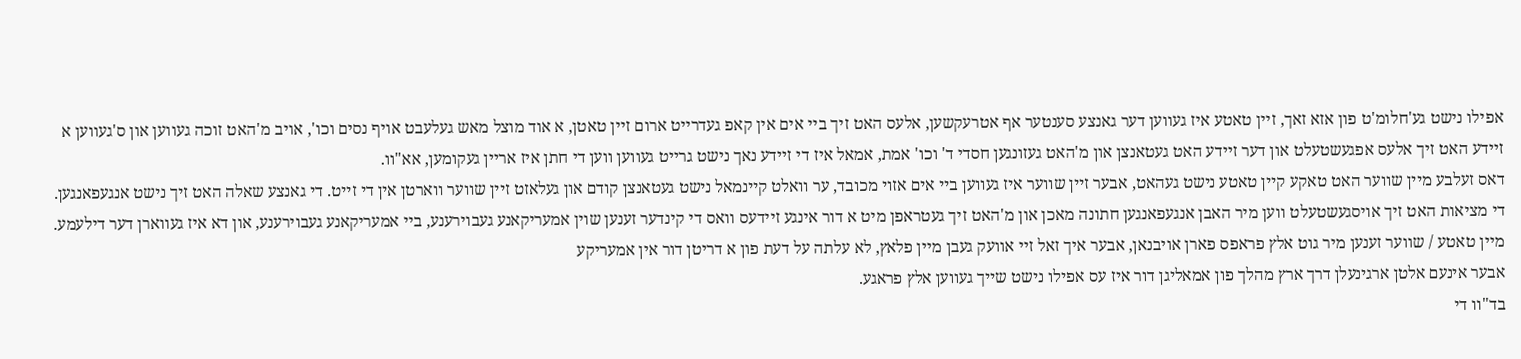אפילו נישט גע'חלומ'ט פון אזא זאך, זיין טאטע איז געווען דער גאנצע סענטער אף אטרעקשען, אלעס האט זיך ביי אים אין קאפ געדרייט ארום זיין טאטן, א אוד מוצל מאש געלעבט אויף נסים וכו', אויב מ'האט זוכה געווען און ס'געווען א זיידע האט זיך אלעס אפגעשטעלט און דער זיידע האט געטאנצן און מ'האט געזונגען חסדי ד' וכו' אמת, אמאל איז די זיידע נאך נישט גרייט געווען ווען די חתן איז אריין געקומען, אא"וו.
דאס זעלבע מיין שווער האט טאקע קיין טאטע נישט געהאט, אבער זיין שווער איז געווען ביי אים אזוי מכובד, ער וואלט קיינמאל נישט געטאנצן קודם און געלאזט זיין שווער ווארטן אין די זייט. די גאנצע שאלה האט זיך נישט אנגעפאנגען.
די מציאות האט זיך אויסגעשטעלט ווען מיר האבן אנגעפאנגען חתונה מאכן און מ'האט זיך געטראפן מיט א דור אינגע זיידעס וואס די קינדער זענען שוין אמעריקאנע געבוירענע, ביי אמעריקאנע געבוירענע, און דא איז געווארן דער דילעמע. מיין טאטע / שווער זענען מיר גוט אלץ פראפס פארן אויבנאן, אבער איך זאל זיי אוועק געבן מיין פלאץ, לא עלתה על דעת פון א דריטן דור אין אמעריקע
אבער אינעם אלטן ארגינעלן דרך ארץ מהלך פון אמאליגן דור איז עס אפילו נישט שייך געווען אלץ פראגע.
בד"וו די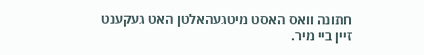חתונה וואס האסט מיטגעהאלטן האט געקענט זיין ביי מיר.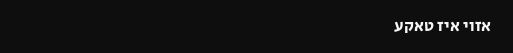אזוי איז טאקע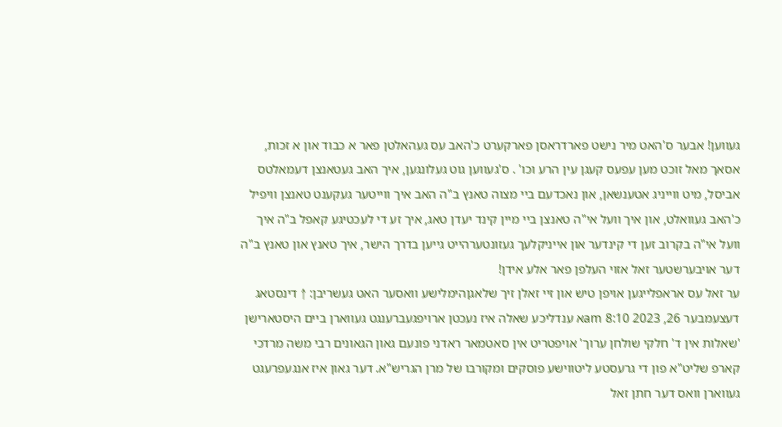געווען! אבער ס'האט מיר נישט פארדראסן פארקערט כ'האב עס געהאלטן פאר א כבוד און א זכות, אסאך מאל זוכט מען עפעס קעגן עין הרע וכו' . ס'געווען גוט געלונגען, איך האב געטאנצן דעמאלטס אביסל, מיט ווייניג אטענשאן, און נאכדעם ביי מצוה טאנץ ב"ה האב איך ווייטער געקענט טאנצן וויפיל כ'האב געוואלט, און איך וועל אי"ה טאנצן ביי מיין קינד יעדן טאג, איך זע די לעכטיגע קאפל ב"ה איך וועל אי"ה בקרוב זען די קינדער און אייניקלעך געזונטערהייט גייען בדרך הישר, איך טאנץ און טאנץ ב"ה דער אויבערשטער זאל אזוי העלפן פאר אלע אידן!
ער זאל עס אראפלייגען אויפן טיש און זיי זאלן זיך שלאגןהימלישע וואסער האט געשריבן: ↑ דינסטאג דעצעמבער 26, 2023 8:10 amא ענדליכע שאלה איז נעכטן ארויפגעברענגט געווארן ביים היסטארישן 'שאלות אין ד' חלקי שולחן ערוך' אויפטריט אין סאטמאר ראדני פונעם גאון הגאונים רבי משה מרדכי קארפ שליט"א פון די גרעסטע ליטווישע פוסקים ומקורבו של מרן הגריש"א. דער גאון איז אנגעפרעגט געווארן וואס דער חתן זאל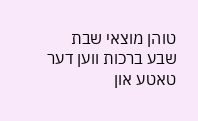טוהן מוצאי שבת שבע ברכות ווען דער טאטע און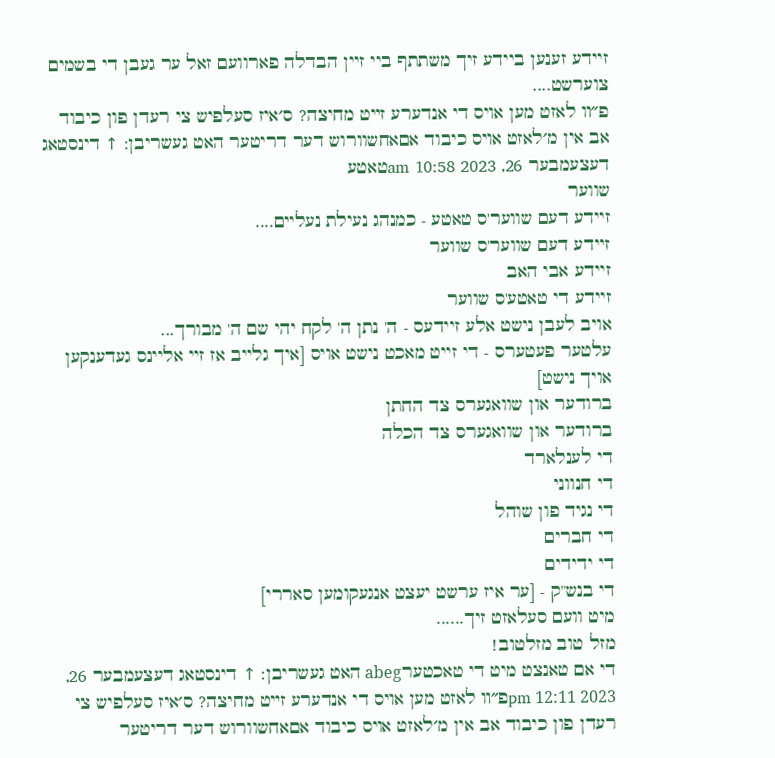זיידע זענען ביידע זיך משתתף ביי זיין הבדלה פארוועם זאל ער געבן די בשמים צוערשט....
פ״װ לאזט מען אױס די אנדערע זײט מחיצה? ס׳איז סעלפיש צי רעדן פון כיבוד אב אין מ׳לאזט אױס כיבוד אםאחשוורוש דער דריטער האט געשריבן: ↑ דינסטאג דעצעמבער 26, 2023 10:58 amטאטע
שווער
זיידע דעם שווער'ס טאטע - כמנהג נעילת נעליים....
זיידע דעם שווער'ס שווער
זיידע אבי האב
זיידע די טאטע'ס שווער
אויב לעבן נישט אלע זיידעס - ה' נתן ה' לקח יהי שם ה' מבורך...
עלטער פעטערס - די זייט מאכט נישט אויס [איך גלייב אז זיי אליינס געדענקען אויך נישט]
ברודער און שוואגערס צד החתן
ברודער און שוואגערס צד הכלה
די לענלארד
די חנווני
די נגיד פון שוהל
די חברים
די ידידים
די בנש"ק - [ער איז ערשט יעצט אנגעקומען סאררי]
מיט וועם סעלאזט זיך......
מזל טוב מזלטוב!
די אם טאנצט מיט די טאכטערabeg האט געשריבן: ↑ דינסטאג דעצעמבער 26, 2023 12:11 pmפ״װ לאזט מען אױס די אנדערע זײט מחיצה? ס׳איז סעלפיש צי רעדן פון כיבוד אב אין מ׳לאזט אױס כיבוד אםאחשוורוש דער דריטער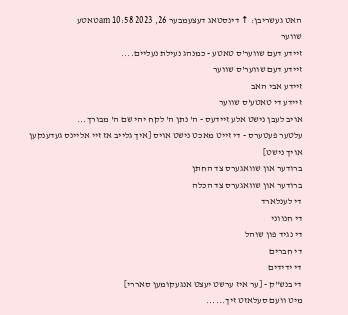האט געשריבן: ↑ דינסטאג דעצעמבער 26, 2023 10:58 amטאטע
שווער
זיידע דעם שווער'ס טאטע - כמנהג נעילת נעליים....
זיידע דעם שווער'ס שווער
זיידע אבי האב
זיידע די טאטע'ס שווער
אויב לעבן נישט אלע זיידעס - ה' נתן ה' לקח יהי שם ה' מבורך...
עלטער פעטערס - די זייט מאכט נישט אויס [איך גלייב אז זיי אליינס געדענקען אויך נישט]
ברודער און שוואגערס צד החתן
ברודער און שוואגערס צד הכלה
די לענלארד
די חנווני
די נגיד פון שוהל
די חברים
די ידידים
די בנש"ק - [ער איז ערשט יעצט אנגעקומען סאררי]
מיט וועם סעלאזט זיך......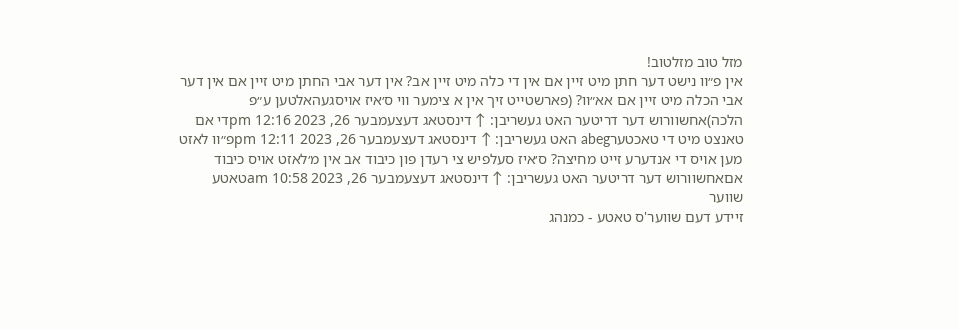מזל טוב מזלטוב!
אין פ״װ נישט דער חתן מיט זײן אם אין די כלה מיט זײן אב? אין דער אבי החתן מיט זײן אם אין דער אבי הכלה מיט זײן אם אא״װ? (פארשטײט זיך אין א צימער װי ס׳איז אױסגעהאלטען ע״פ הלכה)אחשוורוש דער דריטער האט געשריבן: ↑ דינסטאג דעצעמבער 26, 2023 12:16 pmדי אם טאנצט מיט די טאכטערabeg האט געשריבן: ↑ דינסטאג דעצעמבער 26, 2023 12:11 pmפ״װ לאזט מען אױס די אנדערע זײט מחיצה? ס׳איז סעלפיש צי רעדן פון כיבוד אב אין מ׳לאזט אױס כיבוד אםאחשוורוש דער דריטער האט געשריבן: ↑ דינסטאג דעצעמבער 26, 2023 10:58 amטאטע
שווער
זיידע דעם שווער'ס טאטע - כמנהג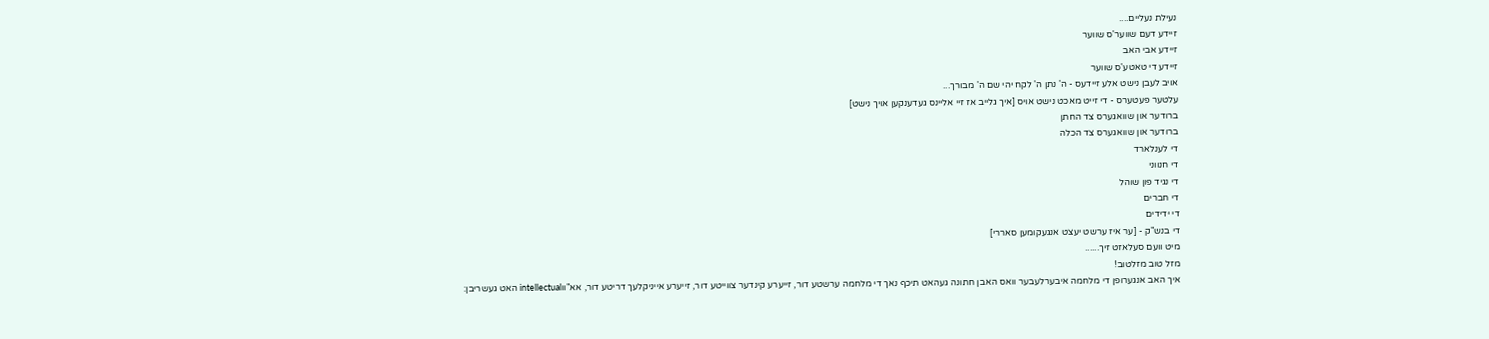נעילת נעליים....
זיידע דעם שווער'ס שווער
זיידע אבי האב
זיידע די טאטע'ס שווער
אויב לעבן נישט אלע זיידעס - ה' נתן ה' לקח יהי שם ה' מבורך...
עלטער פעטערס - די זייט מאכט נישט אויס [איך גלייב אז זיי אליינס געדענקען אויך נישט]
ברודער און שוואגערס צד החתן
ברודער און שוואגערס צד הכלה
די לענלארד
די חנווני
די נגיד פון שוהל
די חברים
די ידידים
די בנש"ק - [ער איז ערשט יעצט אנגעקומען סאררי]
מיט וועם סעלאזט זיך......
מזל טוב מזלטוב!
איך האב אנגערופן די מלחמה איבערלעבער וואס האבן חתונה געהאט תיכף נאך די מלחמה ערשטע דור, זייערע קינדער צווייטע דור, זייערע אייניקלעך דריטע דור, אא"ווintellectual האט געשריבן: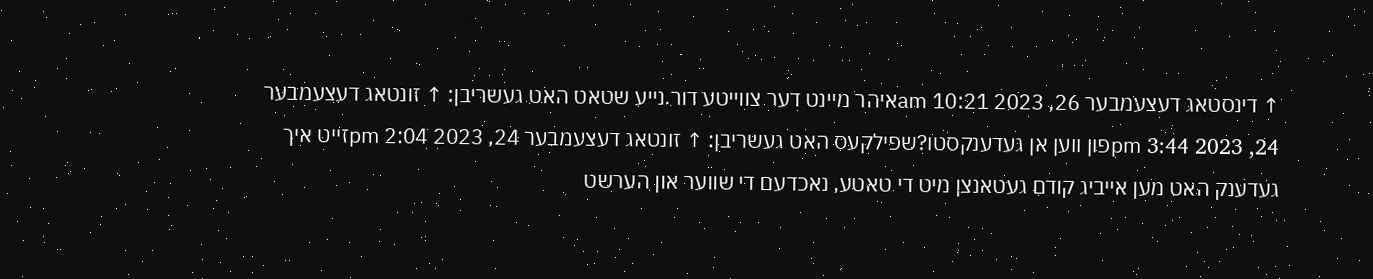↑ דינסטאג דעצעמבער 26, 2023 10:21 amאיהר מיינט דער צווייטע דור.נייע שטאט האט געשריבן: ↑ זונטאג דעצעמבער 24, 2023 3:44 pmפון ווען אן געדענקסטו?שפילקעס האט געשריבן: ↑ זונטאג דעצעמבער 24, 2023 2:04 pmזייט איך געדענק האט מען אייביג קודם געטאנצן מיט די טאטע, נאכדעם די שווער און הערשט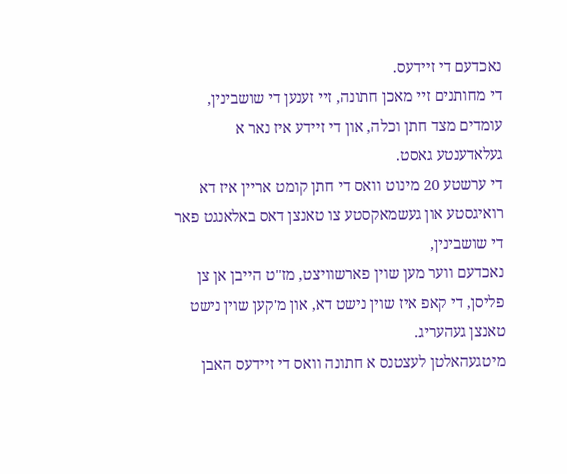נאכדעם די זיידעס.
די מחותנים זיי מאכן חתונה, זיי זענען די שושבינין, עומדים מצד חתן וכלה, און די זיידע איז נאר א געלאדענטע גאסט.
די ערשטע 20 מינוט וואס די חתן קומט אריין איז דא רואיגסטע און געשמאקסטע צו טאנצן דאס באלאנגט פאר די שושבינין,
נאכדעם ווער מען שוין פארשוויצט, מז''ט הייבן אן צן פליסן, די קאפ איז שוין נישט דא, און מ'קען שוין נישט טאנצן געהעריג.
מיטגעהאלטן לעצטנס א חתונה וואס די זיידעס האבן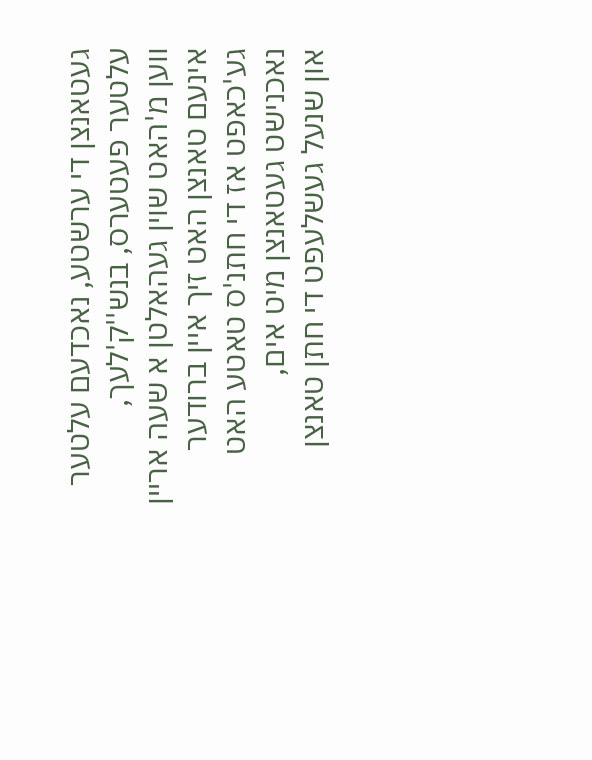געטאנצן די ערשטע, נאכדעם עלטער עלטער פעטערס, בנש''ק'לעך,
ווען מ'האט שוין געהאלטן א שעה אריין אינעם טאנצן האט זיך איין ברודער גע'כאפט אז די חתנ'ס טאטע האט נאכנישט געטאנצן מיט אים,
און שנעל געשלעפט די חתן טאנצן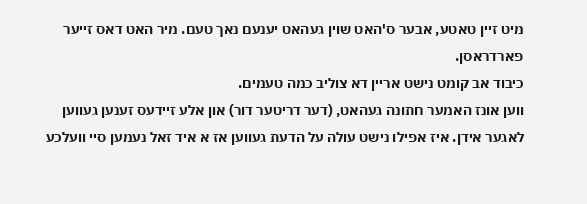מיט זיין טאטע, אבער ס'האט שוין געהאט יענעם נאך טעם. מיר האט דאס זייער פארדראסן.
כיבוד אב קומט נישט אריין דא צוליב כמה טעמים.
ווען אונז האמער חתונה געהאט, (דער דריטער דור) און אלע זיידעס זענען געווען לאגער אידן. איז אפילו נישט עולה על הדעת געווען אז א איד זאל נעמען סיי וועלכע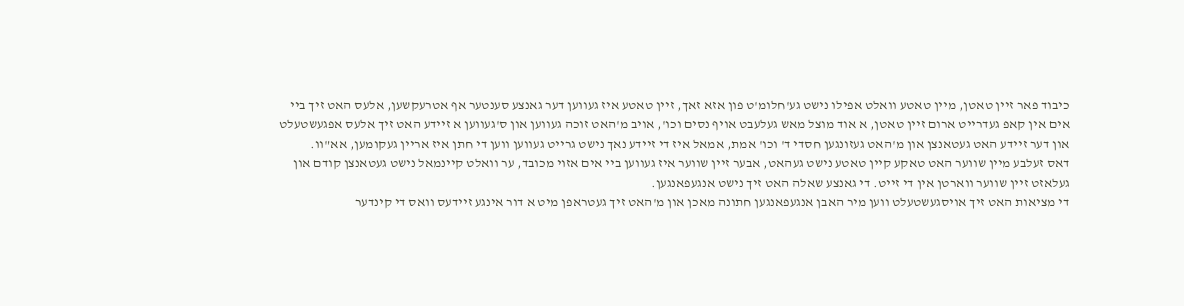כיבוד פאר זיין טאטן, מיין טאטע וואלט אפילו נישט גע'חלומ'ט פון אזא זאך, זיין טאטע איז געווען דער גאנצע סענטער אף אטרעקשען, אלעס האט זיך ביי אים אין קאפ געדרייט ארום זיין טאטן, א אוד מוצל מאש געלעבט אויף נסים וכו', אויב מ'האט זוכה געווען און ס'געווען א זיידע האט זיך אלעס אפגעשטעלט און דער זיידע האט געטאנצן און מ'האט געזונגען חסדי ד' וכו' אמת, אמאל איז די זיידע נאך נישט גרייט געווען ווען די חתן איז אריין געקומען, אא"וו.
דאס זעלבע מיין שווער האט טאקע קיין טאטע נישט געהאט, אבער זיין שווער איז געווען ביי אים אזוי מכובד, ער וואלט קיינמאל נישט געטאנצן קודם און געלאזט זיין שווער ווארטן אין די זייט. די גאנצע שאלה האט זיך נישט אנגעפאנגען.
די מציאות האט זיך אויסגעשטעלט ווען מיר האבן אנגעפאנגען חתונה מאכן און מ'האט זיך געטראפן מיט א דור אינגע זיידעס וואס די קינדער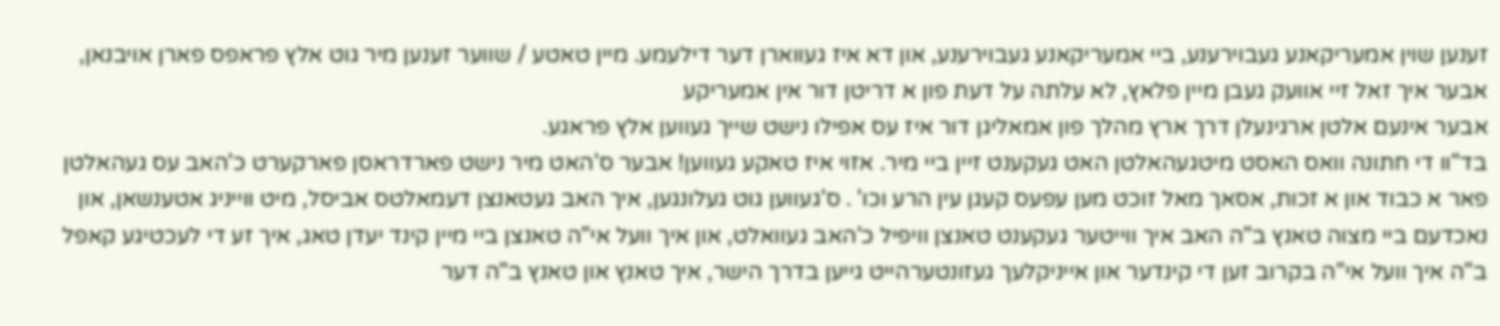זענען שוין אמעריקאנע געבוירענע, ביי אמעריקאנע געבוירענע, און דא איז געווארן דער דילעמע. מיין טאטע / שווער זענען מיר גוט אלץ פראפס פארן אויבנאן, אבער איך זאל זיי אוועק געבן מיין פלאץ, לא עלתה על דעת פון א דריטן דור אין אמעריקע
אבער אינעם אלטן ארגינעלן דרך ארץ מהלך פון אמאליגן דור איז עס אפילו נישט שייך געווען אלץ פראגע.
בד"וו די חתונה וואס האסט מיטגעהאלטן האט געקענט זיין ביי מיר. אזוי איז טאקע געווען! אבער ס'האט מיר נישט פארדראסן פארקערט כ'האב עס געהאלטן פאר א כבוד און א זכות, אסאך מאל זוכט מען עפעס קעגן עין הרע וכו' . ס'געווען גוט געלונגען, איך האב געטאנצן דעמאלטס אביסל, מיט ווייניג אטענשאן, און נאכדעם ביי מצוה טאנץ ב"ה האב איך ווייטער געקענט טאנצן וויפיל כ'האב געוואלט, און איך וועל אי"ה טאנצן ביי מיין קינד יעדן טאג, איך זע די לעכטיגע קאפל ב"ה איך וועל אי"ה בקרוב זען די קינדער און אייניקלעך געזונטערהייט גייען בדרך הישר, איך טאנץ און טאנץ ב"ה דער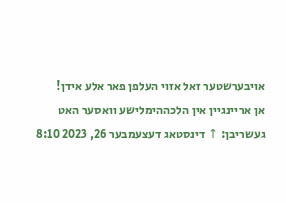אויבערשטער זאל אזוי העלפן פאר אלע אידן!
אן אריינגיין אין הלכההימלישע וואסער האט געשריבן: ↑ דינסטאג דעצעמבער 26, 2023 8:10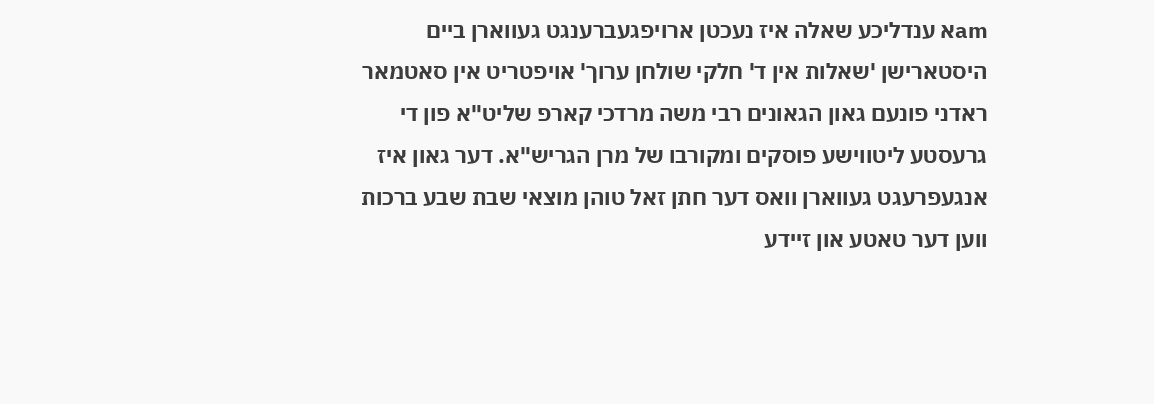amא ענדליכע שאלה איז נעכטן ארויפגעברענגט געווארן ביים היסטארישן 'שאלות אין ד' חלקי שולחן ערוך' אויפטריט אין סאטמאר ראדני פונעם גאון הגאונים רבי משה מרדכי קארפ שליט"א פון די גרעסטע ליטווישע פוסקים ומקורבו של מרן הגריש"א. דער גאון איז אנגעפרעגט געווארן וואס דער חתן זאל טוהן מוצאי שבת שבע ברכות ווען דער טאטע און זיידע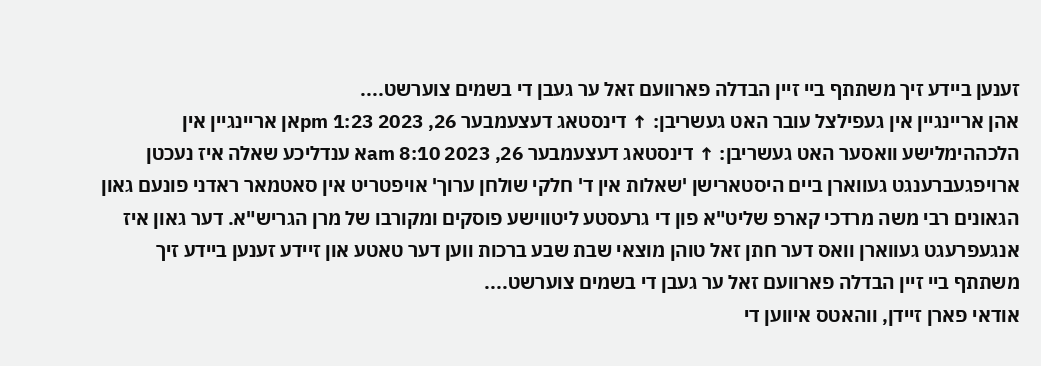זענען ביידע זיך משתתף ביי זיין הבדלה פארוועם זאל ער געבן די בשמים צוערשט....
אהן אריינגיין אין געפילצל עובר האט געשריבן: ↑ דינסטאג דעצעמבער 26, 2023 1:23 pmאן אריינגיין אין הלכההימלישע וואסער האט געשריבן: ↑ דינסטאג דעצעמבער 26, 2023 8:10 amא ענדליכע שאלה איז נעכטן ארויפגעברענגט געווארן ביים היסטארישן 'שאלות אין ד' חלקי שולחן ערוך' אויפטריט אין סאטמאר ראדני פונעם גאון הגאונים רבי משה מרדכי קארפ שליט"א פון די גרעסטע ליטווישע פוסקים ומקורבו של מרן הגריש"א. דער גאון איז אנגעפרעגט געווארן וואס דער חתן זאל טוהן מוצאי שבת שבע ברכות ווען דער טאטע און זיידע זענען ביידע זיך משתתף ביי זיין הבדלה פארוועם זאל ער געבן די בשמים צוערשט....
אודאי פארן זיידן, ווהאטס איווען די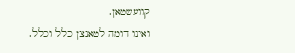קוועשטאן.
ואינו דומה לטאנצן כלל וכלל.